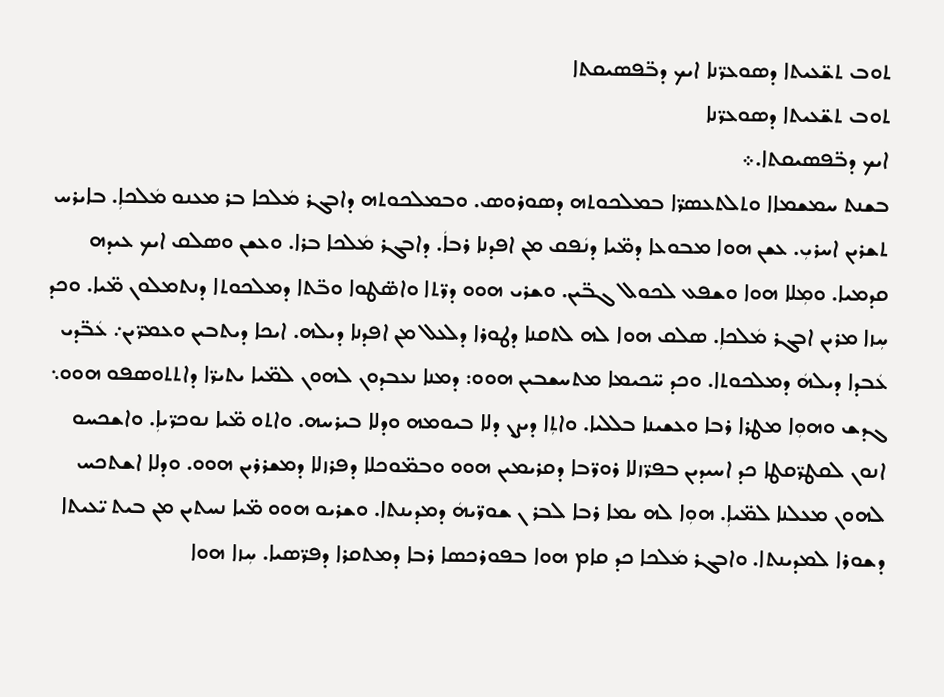ܬܘܒ ܬܫ̈ܥܝܬܐ ܕܣܘܥܪ̈ܢܐ ܐܝܟ ܕܒ̈ܦܣܝܩܬܐ
ܬܘܒ ܬܫ̈ܥܝܬܐ ܕܣܘܥܪ̈ܢܐ
ܐܝܟ ܕܒ̈ܦܣܝܩܬܐ.܀
ܒܫܢܬ ܚܡܫܡܐܐ ܘܬܠܬܥܣܪ̈ܐ ܒܡܠܟܘܬܗ ܕܣܘܪܘܣ. ܘܒܡܠܟܘܬܗ ܕܐܒܓܪ ܡܿܠܟܐ ܒܪ ܡܥܢܘ ܡܿܠܟܐܼ. ܒܐܝܪܚ ܬܫܪܝܢ ܐܚܪܝܼ. ܥܫܢ ܗܘܐ ܡܒܘܥܐ ܕܡ̈ܝܐ ܕܢܿܦܩ ܡܢ ܐܦܕܢܐ ܪܒܐܿ. ܕܐܒܓܪ ܡܿܠܟܐ ܒܪܐ. ܘܥܫܢ ܘܣܠܩ ܐܝܟ ܥܝܕܗ ܩܕܡܝܐ. ܘܡܼܠܐ ܗܘܐ ܘܫܦܥ ܠܟܘܠ ܓܒ̈ܝܢ. ܘܫܪܝ ܗܘܘ ܕܪ̈ܬܐ ܘܐܣ̈ܛܘܐ ܘܒ̈ܬܐ ܕܡܠܟܘܬܐ ܕܢܬܡܠܘܢ ܡ̈ܝܐ. ܘܟܕ ܚܼܙܐ ܡܪܝܢ ܐܒܓܪ ܡܿܠܟܐܼ. ܣܠܩ ܗܘܐ ܠܗ ܠܬܩܢܐ ܕܛܘܪܐ ܕܠܥܠ ܡܢ ܐܦܕܢܐ ܕܝܠܗ. ܐܝܟܐ ܕܝܬܒܝܢ ܘܥܡܪ̈ܝܢ܇ ܥܿܒ̈ܕܝ ܥܿܒܕܐ ܕܝܠܗܿ ܕܡܠܟܘܬܐ. ܘܟܕ ܚ̈ܟܝܡܐ ܡܬܚܫܒܝܢ ܗܘܘ: ܕܡܢܐ ܢܥܒܕܘܢ ܠܗܘܢ ܠܡ̈ܝܐ ܝܬܝܪ̈ܐ ܕܐܬܬܘܣܦܘ ܗܘܘ܆ ܓܕܫ ܘܗܘܼܐ ܡܛܪܐ ܪܒܐ ܘܥܫܝܢܐ ܒܠܠܝܐ. ܘܐܬܼܐ ܕܝܨܢ ܕܠܐ ܒܝܘܡܗ ܘܕܠܐ ܒܝܪܚܗ. ܘܐܬܘ ܡ̈ܝܐ ܢܘܟܪ̈ܝܐܼ. ܘܐܫܟܚܘ ܐܢܘܢ ܠܩܛܪ̈ܩܛܐ ܟܕ ܐܚܝܕܝܢ ܒܦܪ̈ܙܠܐ ܪܘܪ̈ܒܐ ܕܩܪܝܡܝܢ ܗܘܘ ܘܒܡ̈ܘܟܠܐ ܕܦܪܙܠܐ ܕܡܫܪܪܝܢ ܗܘܘ. ܘܕܠܐ ܐܫܬܟܚ ܠܗܘܢ ܡܥܠܢܐ ܠܡ̈ܝܐܼ. ܗܘܼܐ ܠܗ ܝܡܐ ܪܒܐ ܠܒܪ ܢ ܫܘܪ̈ܝܗܿ ܕܡܕܝܢܬܐ. ܘܫܪܝܘ ܗܘܘ ܡ̈ܝܐ ܢܚܬܝܢ ܡܢ ܒܝܬ ܝ̈ܥܝܬܐ ܕܫܘܪܐ ܠܡܕܝܢܬܐ. ܘܐܒܓܪ ܡܿܠܟܐ ܟܕ ܩܐܡ ܗܘܐ ܒܦܘܪܟܣܐ ܪܒܐ ܕܡܬܩܪܐ ܕܦܪ̈ܣܝܐ. ܚܼܙܐ ܗܘܐ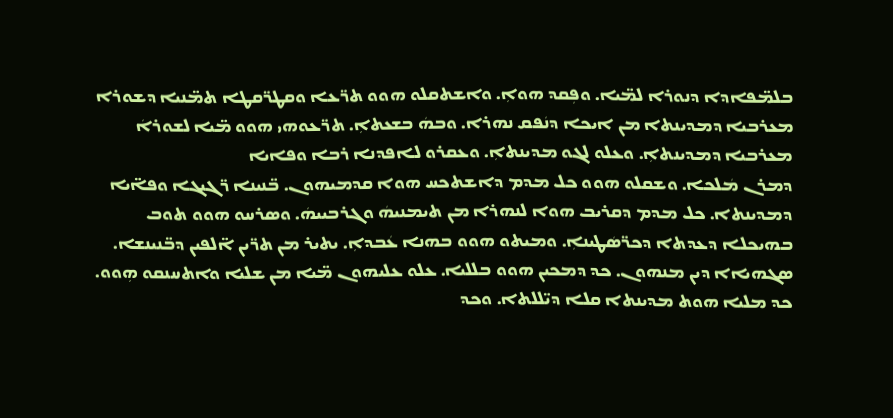ܒܠܡ̈ܦܐܕܐ ܕܢܘܪܐ ܠܡ̈ܝܐ. ܘܦܼܩܕ ܗܘܐܼ. ܘܐܫܬܩܠܘ ܗܘܘ ܬܪ̈ܥܐ ܘܩܛܪ̈ܩܛܐ ܬܡ̈ܢܝܐ ܕܫܘܪܐ ܡܥܪܒܝܐ ܕܡܕܝܢܬܐ ܡܢ ܐܝܟܐ ܕܢܿܦܩ ܢܗܪܐ. ܘܒܗܿ ܒܫܥܬܐܼ. ܬܪ̈ܥܘܗܝ ܗܘܘ ܡ̈ܝܐ ܠܫܘܪܐܿ ܡܥܪܒܝܐ ܕܡܕܝܢܬܐܼ. ܘܥܠܘ ܠܓܘ ܡܕܝܢܬܐܼ. ܘܥܩܪܘ ܠܐܦܕܢܐ ܪܒܐ ܘܦܐܝܐ
ܕܡܪܢ ܡܿܠܟܐ. ܘܫܩܠܘ ܗܘܘ ܟܠ ܡܕܡ ܕܐܫܬܟܚ ܗܘܐ ܩܕܡܝܗܘܢ. ܒ̈ܢܝܢܐ ܪ̈ܓܝܓܐ ܘܦܐ̈ܝܐ ܕܡܕܝܢܬܐ. ܟܠ ܡܕܡ ܕܩܪܝܒ ܗܘܐ ܠܢܗܪܐ ܡܢ ܬܝܡܢܝܗܿ ܘܓܪܒܝܝܗܿ. ܘܣܪܚܘ ܗܘܘ ܬܘܒ ܒܗܝܟܠܐ ܕܥܕܬܐ ܕܟܪ̈ܣܿܛܝܢܐܼ. ܘܡܝܬܘ ܗܘܘ ܒܗܢܐ ܥܿܒܕܐܼ. ܝܬܝܪ ܡܢ ܬܪ̈ܝܢ ܐ̈ܠܦܝܢ ܕܒ̈ܢܝܢܫܐ. ܣܓܗܝܐܐ ܕܝܢ ܡܢܗܘܢ. ܟܕ ܕܡܟܝܢ ܗܘܘ ܒܠܠܝܐ. ܥܠܘ ܥܠܝܗܘܢ ܡ̈ܝܐ ܡܢ ܫܠܝܐ ܘܐܬܚܢܩܘ ܗܼܘܘ. ܟܕ ܡܠܝܐ ܗܘܬ ܡܕܝܢܬܐ ܩܠܐ ܕܝ̈ܠܠܬܐ. ܘܟܕ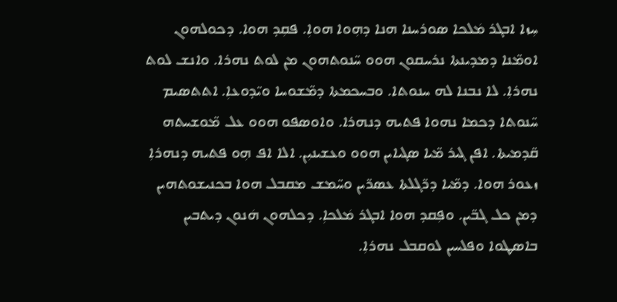ܚܼܙܐ ܐܒܓܪ ܡܿܠܟܐ ܣܘܪܚܢܐ ܗܢܐ ܕܗܼܘܐ ܗܘܐܼ. ܦܩܼܕ ܗܘܐ. ܕܟܘܠܗܘܢ ܐܘܡ̈ܢܐ ܕܡܕܝܢܬܐ ܢܪܚܩܘܢ ܗܘܘ ܚ̈ܢܘܬܗܘܢ ܡܢ ܠܘܬ ܢܗܪܐ. ܘܐܢܫ ܠܘܬ ܢܗܪܐܼ. ܠܐ ܢܒܢܐ ܠܗ ܚܢܘܬܐ. ܘܒܚܟܡܬܐ ܕܡ̈ܫܘܚܐ ܘܝ̈ܕܘܥܐܼ. ܐܬܬܣܝܡ ܚ̈ܢܘܬܐ ܕܟܡܐ ܢܗܘܐ ܦܬܝܗ ܕܢܗܪܐ. ܘܐܘܣܦܘ ܗܘܘ ܥܠ ܡ̈ܘܫܚܬܗ ܩ̈ܕܡܝܬܐ. ܐܦܢ ܓܝܪ ܡ̈ܝܐ ܣܓܝܐܝܢ ܗܘܘ ܘܥܫܝܢܝܼܢ. ܐܠܐ ܐܦ ܗܼܘ ܦܬܝܗ ܕܢܗܪܐܼ ܙܥܘܪ ܗܘܐ. ܕܡ̈ܝܐ ܕܪ̈ܓܠܬܐ ܥܣܪ̈ܝܢ ܘܚ̈ܡܫ ܡܩܒܠ ܗܘܐ ܒܟܢܝܫܘܬܗܝܢ ܕܡܢ ܟܠ ܓܒ̈ܝܢ. ܘܦܼܩܕ ܗܘܐ ܐܒܓܪ ܡܿܠܟܐܼ. ܕܟܠܗܘܢ ܗܿܢܘܢ ܕܝܬܒܝܢ ܒܐܣܛܘܐ ܘܦܠܚܝܢ ܠܘܩܒܠ ܢܗܪܐܼ.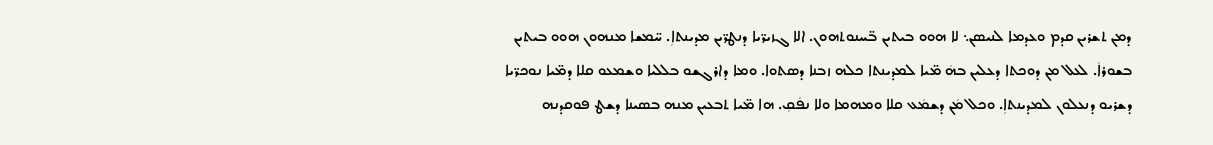ܕܡܢ ܬܫܪܝܢ ܩܕܡ ܘܥܕܡܐ ܠܢܝܣܢ܆ ܠܐ ܗܘܘ ܒܝܬܝܢ ܒ̈ܚܢܘܬܗܘܢ. ܐܠܐ ܓܙܝܪ̈ܝܐ ܕܢܛܪ̈ܝܢ ܡܕܝܢܬܐܼ. ܚ̈ܡܫܐ ܡܢܗܘܢ ܗܘܘ ܒܝܬܝܢ ܒܫܘܪܐܿ. ܠܥܠ ܡܢ ܕܘܟܬܐ ܕܥܠܝܢ ܒܗܿ ܡ̈ܝܐ ܠܡܕܝܢܬܐ ܟܠܗ ܙܒܢܐ ܕܣܬܘܐ. ܘܡܐ ܕܐܪܓܫܘ ܒܠܠܝܐ ܘܫܡܥܘ ܩܠܐ ܕܡ̈ܝܐ ܢܘܟܪ̈ܝܐ ܕܫܪܝܘ ܕܢܥܠܘܢ ܠܡܕܝܢܬܐܼ. ܘܟܠ ܡܿܢ ܕܫܡܿܥ ܩܠܐ ܘܡܗܡܐ ܘܠܐ ܢܦܿܩܼ. ܗܐ ܡ̈ܝܐ ܬܒܥܝܢ ܡܢܗ ܒܣܝܢܐ ܕܫܛ ܦܘܩܕܢܗ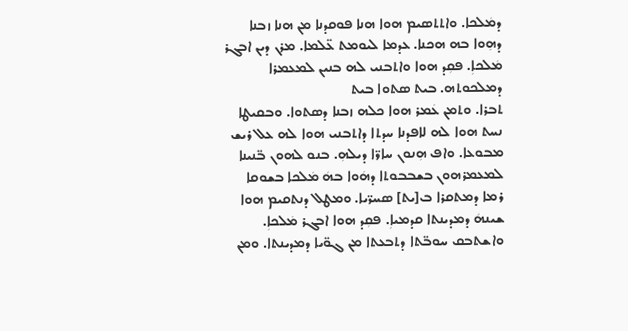ܕܡܿܠܟܐ. ܘܐܬܬܣܝܡ ܗܘܐ ܗܢܐ ܦܘܩܕܢܐ ܡܢ ܗܢܐ ܙܒܢܐ ܕܗܼܘܐ ܒܗ ܗܟܢܐ. ܥܕܡܐ ܠܝܘܡܬ ܥ̈ܠܡܐ. ܡܪܢ ܕܝܢ ܐܒܓܪ ܡܿܠܟܐܼ. ܦܩܼܕ ܗܘܐ ܘܐܬܒܢܝ ܠܗ ܒܢܝܢ ܠܡܥܡܪܐ ܕܡܠܟܘܬܗ. ܒܝܬ ܣܬܘܐ ܒܝܬ
ܬܒܪܐ. ܘܬܡܢ ܥܿܡܪ ܗܘܐ ܟܠܗ ܙܒܢܐ ܕܣܬܘܐ. ܘܒܩܝܛܐ ܢܚܬ ܗܘܐ ܠܗ ܠܐܦܕܢܐ ܚܕܬܐ ܕܐܬܒܢܝ ܗܘܐ ܠܗ ܥܠ ܪܝܫ ܡܒܘܥܐ. ܘܐܦ ܗܼܢܘܢ ܚܐܪ̈ܐ ܕܝܠܗܼ. ܒܢܘ ܠܗܘܢ ܒ̈ܢܝܢܐ ܠܡܥܡܪܗܘܢ ܒܫܒܒܘܬܐ ܕܗܿܘܐ ܒܗܿ ܡܿܠܟܐ ܒܫܘܩܐ ܪܡܐ ܕܡܬܩܪܐ ܒ[ܝܬ] ܣܚܪ̈ܝܐ. ܘܡܛܠ ܕܢܬܩܝܡ ܗܘܐ ܫܝܢܗܿ ܕܡܕܝܢܬܐ ܩܕܡܝܐܼ. ܦܩܼܕ ܗܘܐ ܐܒܓܪ ܡܿܠܟܐܼ. ܘܐܫܬܒܩ ܚܘܒ̈ܬܐ ܕܬܒܥܬܐ ܡܢ ܓܘ̈ܝܐ ܕܡܕܝܢܬܐ. ܘܡܢ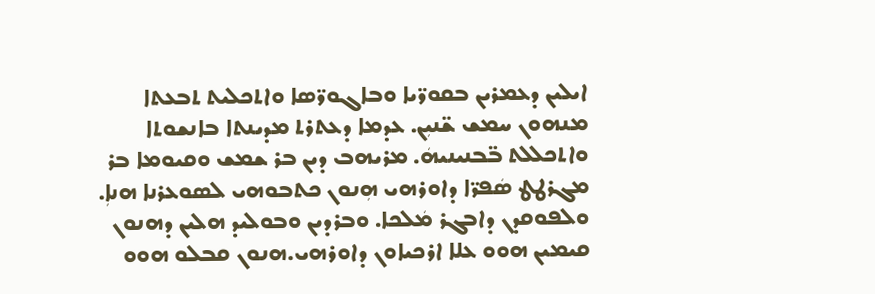ܐܝܠܝܢ ܕܥܡܪܝܢ ܒܩܘܪ̈ܝܐ ܘܒܐܓܘܪ̈ܣܐ ܘܐܬܟܠܝܬ ܬܒܥܬܐ ܡܢܗܘܢ ܚܡܫ ܫ̈ܢܝܼܢ. ܥܕܡܐ ܕܥܬܪܬ ܡܕܝܢܬܐ ܒܐܢܫܘܬܐ ܘܐܬܟܠܠܬ ܒ̈ܒܢܝܢܝܗܿ. ܡܪܝܗܒ ܕܝܢ ܒܪ ܫܡܫ ܘܩܝܘܡܐ ܒܪ ܡܓܪܛܛ ܣܿܦܪ̈ܐ ܕܐܘܪܗܝ ܗܼܢܘܢ ܟܬܒܘܗܝ ܠܣܘܥܪܢܐ ܗܢܐܼ. ܘܠܦܘܩܕܢ ܕܐܒܓܪ ܡܿܠܟܐ. ܘܒܪܕܝܢ ܘܒܘܠܝܕ ܗܠܝܢ ܕܗܢܘܢ ܩܝܡܝܢ ܗܘܘ ܥܠܐ ܐܪܟܝܐܘܢ ܕܐܘܪܗܝ.ܗܢܘܢ ܩܒܠܘ ܗܘܘ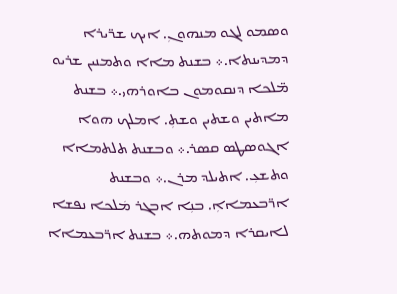ܘܣܡܘ ܠܓܘ ܡܢܗܘܢܼ. ܐܝܟ ܫܪ̈ܝܪܐ ܕܡܕܝܢܬܐ.܀ ܒܫܢܬ ܡܐܐ ܘܬܡܢܝܢ ܫܪܝܘ ܡ̈ܠܟܐ ܕܢܩܘܡܘܢ ܒܐܘܪܗܝ.܀ ܒܫܢܬ ܡܐܬܝܢ ܘܫܬܝܢ ܘܫܬܼ. ܐܡܠܟ ܗܘܐ ܐܓܘܣܛܣ ܩܣܪ.܀ ܘܒܫܢܬ ܬܠܬܡܐܐ ܘܬܫܥܼ. ܐܬܝܠܕ ܡܪܢ.܀ ܘܒܫܢܬ ܐܪ̈ܒܥܡܐܐܼ. ܒܢܼܐ ܐܒܓܪ ܡܿܠܟܐ ܢܦܫܐ ܠܐܝܩܪܐ ܕܡܘܬܗ.܀ ܒܫܢܬ ܐܪ̈ܒܥܡܐܐ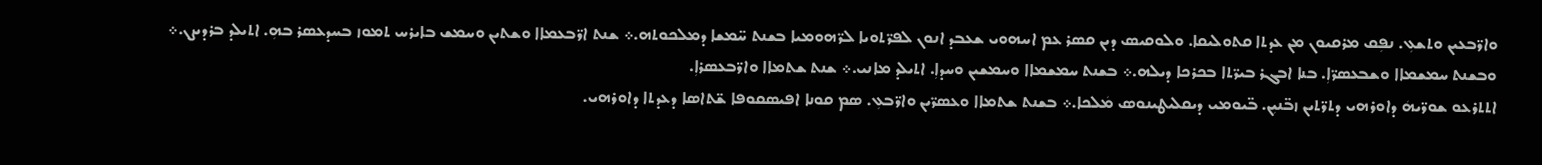ܘܐܪ̈ܒܥܝܢ ܘܬܫܥܼ. ܢܦܼܩ ܡܪܩܝܘܢ ܡܢ ܥܕܬܐ ܩܬܘܠܝܩܐ. ܘܠܘܩܝܣ ܕܝܢ ܩܣܪ ܥܡ ܐܚܗܘܝ ܫܥܒܕ ܐܢܘܢ ܠܦܪ̈ܬܘܝܐ ܠܪ̈ܗܘܡܝܐ ܒܫܢܬ ܚ̈ܡܫܐ ܕܡܠܟܘܬܗ.܀ ܫܢܬ ܐܪ̈ܒܥܡܐܐ ܘܫܬܝܢ ܘܚܡܫ ܒܐܝܪܚ ܬܡܘܙ ܒܚܕܥܣܪ ܒܗܼ. ܐܬܝܠܕ ܒܪܕܝܨܢ.܀ ܘܒܫܢܬ ܚܡܫܡܐܐ ܘܫܒܥܣܪ̈ܐܼ. ܒܢܐ ܐܒܓܪ ܒܝܪ̈ܬܐ ܒܟܪܟܐ ܕܝܠܗ.܀ ܒܫܢܬ ܚܡܫܡܐܐ ܘܚܡܫܝܢ ܘܚܕܐܼ. ܐܬܝܠܕ ܡܐܢܝ.܀ ܫܢܬ ܫܬܡܐܐ ܘܐܪ̈ܒܥܣܪܐܼ.
ܐܬܬܪܥܘ ܫܘܪ̈ܝܗܿ ܕܐܘܪܗܝ ܕܬܪ̈ܬܝܢ ܙܒ̈ܢܝܼܢ. ܒ̈ܝܘܡܝ ܕܝܩܠܝܛܝܢܘܣ ܡܿܠܟܐ.܀ ܒܫܢܬ ܫܬܡܐܐ ܘܥܣܪ̈ܝܢ ܘܐܪ̈ܒܥܼ. ܣܡ ܩܘܢܐ ܐܦܝܣܩܘܦܐ ܫ̈ܬܐܣܐ ܕܥܕܬܐ ܕܐܘܪܗܝ.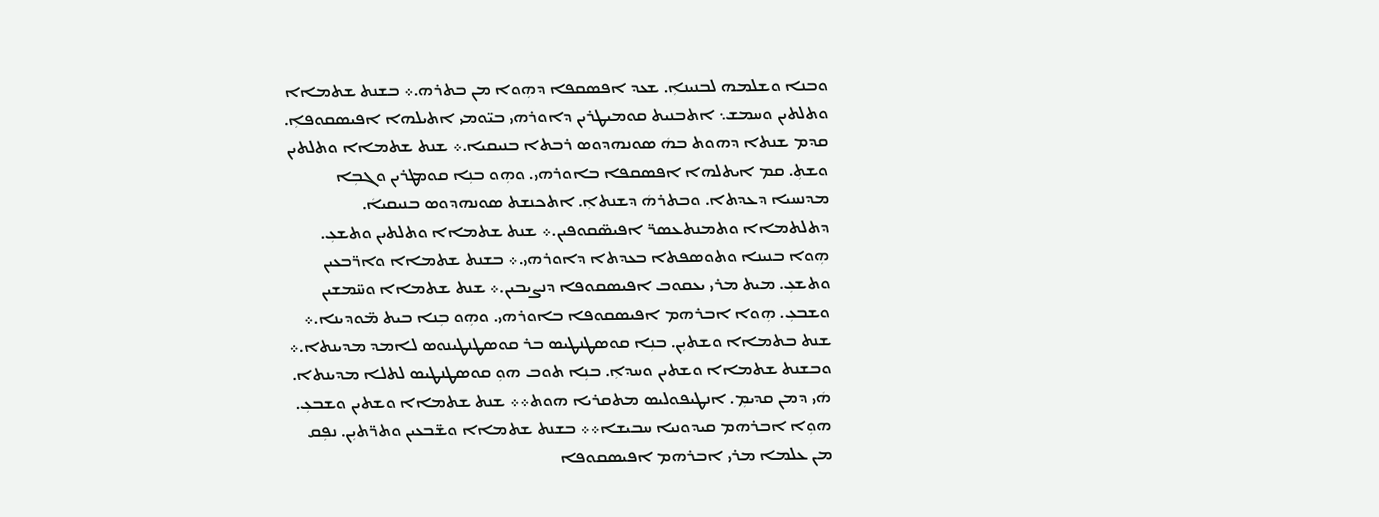ܘܒܢܐ ܘܫܠܡܗ ܠܒܢܝܢܐܼ. ܫܥܕ ܐܦܣܩܦܐ ܕܗܼܘܐ ܡܢ ܒܬܪܗ.܀ ܒܫܢܬ ܫܬܡܐܐ ܘܬܠܬܝܢ ܘܚܡܫ܆ ܐܬܒܢܝܬ ܩܘܡܝܛܪܝܢ ܕܐܘܪܗܝ ܒܝ̈ܘܡܝ ܐܬܝܠܗܐ ܐܦܝܣܩܘܦܐܼ. ܩܕܡ ܫܢܬܐ ܕܗܘܬ ܒܗܿ ܣܘܢܗܕܘܣ ܪܒܬܐ ܒܢܝܩܝܐ.܀ ܫܢܬ ܫܬܡܐܐ ܘܬܠܬܝܢ ܘܫܬܼ. ܩܡ ܐܝܬܠܗܐ ܐܦܣܩܦܐ ܒܐܘܪܗܝ. ܘܗܼܘ ܒܢܼܐ ܩܘܡܛܪܝܢ ܘܓܒܼܐ ܡܕܢܚܝܐ ܕܥܕܬܐ. ܘܒܬܪܗܿ ܕܫܢܬܐܼ. ܐܬܟܢܫܬ ܣܘܢܗܕܘܣ ܒܢܝܩܝܐܿ. ܕܬܠܬܡܐܐ ܘܬܡܢܬܥܣܪ̈ ܐܦܝܣ̈ܩܘܦܝܢ.܀ ܫܢܬ ܫܬܡܐܐ ܘܬܠܬܝܢ ܘܬܫܥܼ. ܗܼܘܐ ܒܢܝܢܐ ܘܬܘܣܦܬܐ ܒܥܕܬܐ ܕܐܘܪܗܝ.܀ ܒܫܢܬ ܫܬܡܐܐ ܘܐܪ̈ܒܥܝܢ ܘܬܫܥܼ. ܡܝܬ ܡܪܝ ܝܥܩܘܒ ܐܦܝܣܩܘܦܐ ܕܢܨܝܒܝܢ.܀ ܫܢܬ ܫܬܡܐܐ ܘܚ̈ܡܫܝܢ ܘܫܒܥܼ. ܗܼܘܐ ܐܒܪܗܡ ܐܦܝܣܩܘܦܐ ܒܐܘܪܗܝ. ܘܗܼܘ ܒܼܢܐ ܒܝܬ ܡ̈ܘܕܝܢܐ.܀ ܫܢܬ ܒܬܡܐܐ ܘܫܬܝܼܢ. ܒܢܼܐ ܩܘܣܛܢܛܝܣ ܒܪ ܩܘܣܛܢܛܝܢܘܣ ܠܐܡܕ ܡܕܝܢܬܐ.܀ ܘܒܫܢܬ ܫܬܡܐܐ ܘܫܬܝܢ ܘܚܕܐܼ. ܒܢܼܐ ܬܘܒ ܗܘܼ ܩܘܣܛܢܛܝܣ ܠܬܠܐ ܡܕܝܢܬܐ. ܗܿܝ ܕܡܢ ܩܕܝܡܼ. ܐܢܛܝܦܘܠܝܣ ܡܬܩܪܝܐ ܗܘܬ܀܀ ܫܢܬ ܫܬܡܐܐ ܘܫܬܝܢ ܘܫܒܥܼ. ܗܘܼܐ ܐܒܪܗܡ ܩܝܕܘܢܝܐ ܚܒܝܫܐ܀܀ ܒܫܢܬ ܫܬܡܐܐ ܘܫ̈ܒܥܝܢ ܘܬܪ̈ܬܝܼܢ. ܢܦܼܩ ܡܢ ܥܠܡܐ ܡܪܝ ܐܒܪܗܡ ܐܦܝܣܩܘܦܐ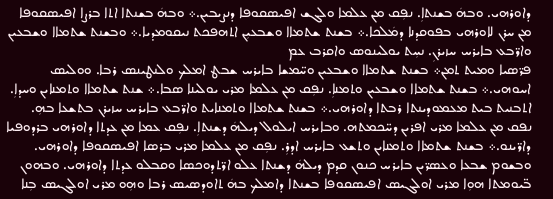ܕܐܘܪܗܝ. ܘܒܗܿ ܒܫܢܬܐܼ. ܢܦܼܩ ܡܢ ܥܠܡܐ ܘܠܓܫ ܐܦܝܣܩܘܦܐ ܕܢܨܝܒܝܢ.܀ ܘܒܗܿ ܒܫܢܬܐ ܐܬܐ ܒܪܨܐ ܐܦܝܣܩܘܦܐ ܡܢ ܚܪܢ ܠܐܘܪܗܝ ܒܦܘܩܕܢܐ ܕܡܿܠܟܐ.܀ ܒܫܢܬ ܫܬܡܐܐ ܘܫܒܥܝܼܢ ܐܬܗܦܟܬ ܢܝܩܘܡܕܝܐ.܀ ܘܒܫܢܬ ܫܬܡܐܐ ܘܫܒܥܝܢ ܘܐܪ̈ܒܥ ܒܐܝܪܚ ܚܙܝܪܢܼ. ܢܚܼܬ ܝܘܠܝܢܘܣ ܘܐܩܪܒ ܥܡ
ܦܪ̈ܣܝܐ ܘܡܝܬ ܬܡܢ܀ ܒܫܢܬ ܫܬܡܐܐ ܘܫܒܥܝܢ ܘܚ̈ܡܫܐ ܒܐܝܪܚ ܫܒܛ ܐܡܠܟ ܘܠܢܛܝܢܣ ܪܒܐ. ܘܘܠܝܣ ܐܚܘܗܝ.܀ ܒܫܢܬ ܫܬܡܐܐ ܘܫܒܥܝܢ ܘܬܡܢܐܼ. ܢܦܼܩ ܡܢ ܥܠܡܐ ܡܪܝ ܝܘܠܝܢܐ ܣܒܐ.܀ ܫܢܬ ܫܬܡܐܐ ܘܬܡܢܐܝܢ ܘܚܕܐܼ. ܐܬܒܢܝܬ ܒܝܬ ܡܥܡܘܕܝܢܬܐ ܪܒܬܐ ܕܐܘܪܗܝ.܀ ܒܫܢܬ ܫܬܡܐܐ ܘܬܡܢܐܝܬ ܘܐܪ̈ܒܥ ܒܐܝܪܚ ܚܙܝܪܢ ܒܬܫܥܐ ܒܗܼ. ܢܦܩ ܡܢ ܥܠܡܐ ܡܪܝ ܐܦܪܝܢ ܕܚ̈ܟܡܬܗ. ܘܒܐܝܪܚ ܐܝܠܘܠ ܕܝܠܗܿ ܕܫܢܬܐܼ. ܢܦܼܩ ܥܡܐ ܡܢ ܥܕܬܐ ܕܐܘܪܗܝ ܒܪܕܘܦܝܐ ܕܐܪ̈ܝܢܘ.܀ ܒܫܢܬ ܫܬܡܐܐ ܘܬܡܢܐܝܢ ܘܬܫܥ ܒܐܝܪܚ ܐܕܪܼ. ܢܦܼܩ ܡܢ ܥܠܡܐ ܡܪܝ ܒܪܣܐ ܐܦܝܣܩܘܦܐ ܕܐܘܪܗܝ. ܘܒܫܘܡ ܫܒܥܐ ܘܥܣܪ̈ܝܢ ܒܐܝܪܚ ܟܢܘܢ ܩܕܡ ܕܝܠܗܿ ܕܫܢܬܐ ܥܠܘ ܐܪ̈ܬܕܘܟܣܐ ܘܩܒܠܘ ܥܕܬܐ ܕܐܘܪܗܝ. ܘܒܗܘܢ ܒ̈ܝܘܡܬܐ ܗܘܼܐ ܡܪܝ ܐܘܠܓܝܣ ܐܦܝܣܩܘܦܐ ܒܫܢܬܐ ܕܐܡܠܟ ܒܗܿ ܬܐܘܕܣܝܣ ܪܒܐ ܘܗܼܘ ܡܪܝ ܐܘܠܓܝܣ ܒܼܢܐ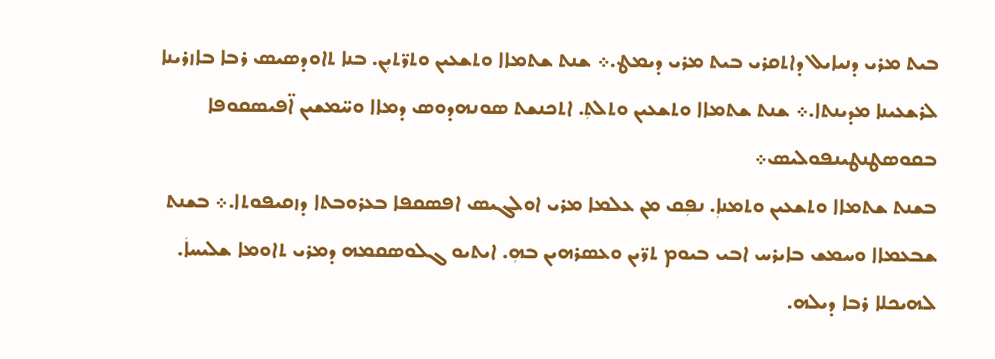ܒܝܬ ܡܪܝ ܕܢܝܐܝܠ ܕܐܬܩܪܝ ܒܝܬ ܡܪܝ ܕܝܡܛ.܀ ܫܢܬ ܫܬܡܐܐ ܘܬܫܥܝܢ ܘܬܪ̈ܬܝܼܢ. ܒܢܐ ܬܐܘܕܣܝܣ ܪܒܐ ܒܐܙܪܝܢܐ ܠܪܫܥܝܢܐ ܡܕܝܢܬܐ.܀ ܫܢܬ ܫܬܡܐܐ ܘܬܫܥܝܢ ܘܬܠܬܼ. ܐܬܟܢܫܬ ܣܘܢܗܕܘܣ ܕܡܐܐ ܘܚ̈ܡܫܝܢ ܐ̈ܦܝܣܩܘܦܐ ܒܩܘܣܛܢܛܝܢܦܘܠܝܣ܀
ܒܫܢܬ ܫܬܡܐܐ ܘܬܫܥܝܢ ܘܬܡܢܐܼ. ܢܦܼܩ ܡܢ ܥܠܡܐ ܡܪܝ ܐܘܠܓܝܣ ܐܦܣܩܦܐ ܒܥܪܘܒܬܐ ܕܙܩܝܦܘܬܐ.܀ ܒܫܢܬ ܫܒܥܡܐܐ ܘܚܡܫ ܒܐܝܪܚ ܐܒܝ ܒܝܘܡ ܬܪ̈ܝܢ ܘܥܣܪܗܝܢ ܒܗܼ. ܐܝܬܝܘ ܓܠܘܣܩܡܗ ܕܡܪܝ ܬܐܘܡܐ ܫܠܝܚܐܿ. ܠܗܝܟܠܐ ܪܒܐ ܕܝܠܗ.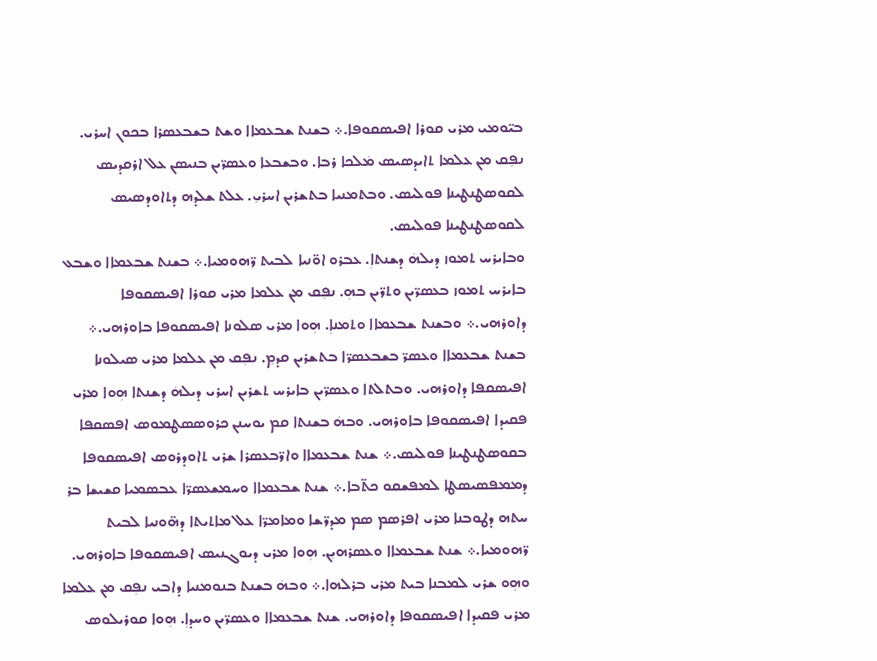ܒܝ̈ܘܡܝ ܡܪܝ ܩܘܪܐ ܐܦܝܣܩܘܦܐ.܀ ܒܫܢܬ ܫܒܥܡܐܐ ܘܫܬ ܒܫܒܥܣܪܐ ܒܟܘܢ ܐܚܪܝ. ܢܦܼܩ ܡܢ ܥܠܡܐ ܬܐܝܕܣܝܣ ܡܿܠܟܐ ܪܒܐ. ܘܒܫܒܥܐ ܘܥܣܪ̈ܝܢ ܒܢܝܣܢ ܥܠ ܐܪܩܕܝܣ ܠܩܘܣܛܢܛܝܢܐ ܦܘܠܝܣ. ܘܒܬܡܢܝܐ ܒܬܫܪܝܢ ܐܚܪܝܼ. ܥܠܬ ܫܠܕܗ ܕܬܐܘܕܣܝܣ ܠܩܘܣܛܢܛܝܢܐ ܦܘܠܝܣ.
ܘܒܐܝܪܚ ܬܡܘܙ ܕܝܠܗܿ ܕܫܢܬܐܼ. ܥܒܪܘ ܐܘ̈ܢܝܐ ܠܒܝܬ ܪ̈ܗܘܡܝܐ.܀ ܒܫܢܬ ܫܒܥܡܐܐ ܘܫܒܥ ܒܐܝܪܚ ܬܡܘܙ ܒܥܣܪ̈ܝܢ ܘܬܪ̈ܝܢ ܒܗܼ. ܢܦܼܩ ܡܢ ܥܠܡܐ ܡܪܝ ܩܘܪܐ ܐܦܝܣܩܘܦܐ ܕܐܘܪܗܝ.܀ ܘܒܫܢܬ ܫܒܥܡܐܐ ܘܬܡܢܐܼ. ܗܼܘܐ ܡܪܝ ܣܠܘܢܐ ܐܦܝܣܩܘܦܐ ܒܐܘܪܗܝ.܀ ܒܫܢܬ ܫܒܥܡܐܐ ܘܥܣܪ̈ ܒܫܒܥܣܪ̈ܐ ܒܬܫܪܝܢ ܩܕܡܼ. ܢܦܼܩ ܡܢ ܥܠܡܐ ܡܪܝ ܣܝܠܘܢܐ ܐܦܝܣܩܦܐ ܕܐܘܪܗܝ. ܘܒܬܠܬܐ ܘܥܣܪ̈ܝܢ ܒܐܝܪܚ ܬܫܪܝܢ ܐܚܪܝ ܕܝܠܗܿ ܕܫܢܬܐ ܗܼܘܐ ܡܪܝ ܦܩܝܕܐ ܐܦܝܣܩܘܦܐ ܒܐܘܪܗܝ. ܘܒܗܿ ܒܫܢܬܐ ܩܡ ܝܘܚܢܢ ܟܪܘܣܣܛܡܘܣ ܐܦܣܩܦܐ ܒܩܘܣܛܢܛܝܢܐ ܦܘܠܝܣ.܀ ܫܢܬ ܫܒܥܡܐܐ ܘܐܪ̈ܒܥܣܪܐ ܫܪܝ ܬܐܘܕܪܘܣ ܐܦܝܣܩܘܦܐ ܕܡܡܦܣܝܣܛܐ ܠܡܦܫܩܘ ܟܬ̈ܒܐ.܀ ܫܢܬ ܫܒܥܡܐܐ ܘܚܡܫܥܣܪ̈ܐ ܥܒܣܡܝܐ ܩܫܝܫܐ ܒܪ ܚܬܗ ܕܛܘܒܢܐ ܡܪܝ ܐܦܪܣܡ ܣܡ ܡܕܪ̈ܫܐ ܘܡܐܡܪ̈ܐ ܥܠ ܡܐܬܝܬܐ ܕܗ̈ܘܢܝܐ ܠܒܝܬ ܪ̈ܗܘܡܝܐ.܀ ܫܢܬ ܫܒܥܡܐܐ ܘܥܣܪܗܝܼܢ. ܗܼܘܐ ܡܪܝ ܕܝܘܓܢܝܣ ܐܦܝܣܩܘܦܐ ܒܐܘܪܗܝ. ܘܗܼܘ ܫܪܝ ܠܡܒܢܐ ܒܝܬ ܡܪܝ ܒܪܠܗܐ.܀ ܘܒܗܿ ܒܫܢܬ ܒܢܘܡܢܝܐ ܕܐܒܝ ܢܦܼܩ ܡܢ ܥܠܡܐ ܡܪܝ ܦܩܝܕܐ ܐܦܝܣܩܘܦܐ ܕܐܘܪܗܝ. ܫܢܬ ܫܒܥܡܐܐ ܘܥܣܪ̈ܝܢ ܘܚܕܐܼ. ܗܼܘܐ ܩܘܪܝܠܘܣ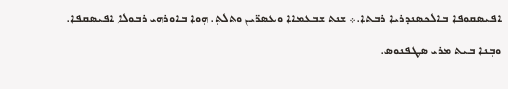ܐܦܝܣܩܘܦܐ ܒܐܠܟܣܢܕܪܝܐ ܪܒܬܐ.܀ ܫܢܬ ܫܒܥܡܐܐ ܘܥܣܪ̈ܝܢ ܘܬܠܬܼ. ܗܼܘܐ ܒܐܘܪܗܝ ܪܒܘܠܐ ܐܦܝܣܩܦܐ. ܘܒܼܢܐ ܒܝܬ ܡܪܝ ܣܛܦܢܘܣ.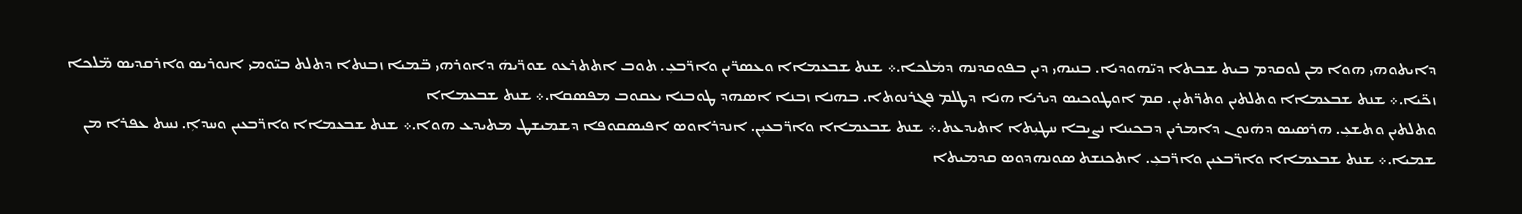ܕܐܝܬܘܗܝ ܗܘܐ ܡܢ ܠܘܩܕܡ ܒܝܬ ܫܒܬܐ ܕܝ̈ܗܘܕܝܐ. ܒܢܝܗܝ ܕܝܢ ܒܦܘܩܕܢܗ ܕܡܿܠܟܐ.܀ ܫܢܬ ܫܒܥܡܐܐ ܘܥܣܪ̈ܝܢ ܘܐܪ̈ܒܥܼ. ܬܘܒ ܐܬܬܪܥܘ ܫܘܪ̈ܝܗܿ ܕܐܘܪܗܝ ܒ̈ܡܝܐ ܙܒܢܬܐ ܕܬܠܬ ܒܝ̈ܘܡܝ ܐܢܘܪܝܣ ܘܐܪܩܕܝܣ ܡ̈ܠܟܐ ܙܟ̈ܝܐ.܀ ܫܢܬ ܫܒܥܡܐܐ ܘܬܠܬܝܢ ܘܬܪ̈ܬܝܼܢ. ܩܡ ܐܘܛܘܟܝܣ ܕܝܪܝܐ ܗܢܐ ܕܛܠܡ ܦܓܪܢܘܬܐ. ܒܗܢܐ ܙܒܢܐ ܐܣܗܕ ܛܘܒܢܐ ܝܥܩܘܒ ܡܦܣܩܐ.܀ ܫܢܬ ܫܒܥܡܐܐ
ܘܬܠܬܝܢ ܘܬܫܥܼ. ܗܪܣܝܣ ܕܗܿܢܘܢ ܕܐܡܪܝܢ ܕܒܟܝܢܐ ܢܨܝܒܐ ܚܛܝܼܬܐ ܐܬܝܕܥܬ.܀ ܫܢܬ ܫܒܥܡܐܐ ܘܐܪ̈ܒܥܝܼܢ. ܐܢܕܪܐܘܣ ܐܦܝܣܩܘܦܐ ܕܫܡܝܫܛ ܡܬܝܕܥ ܗܘܐ.܀ ܫܢܬ ܫܒܥܡܐܐ ܘܐܪ̈ܒܥܝܢ ܘܚܕܐܼ. ܢܚܬ ܥܦܪܐ ܡܢ ܫܡܝܐ.܀ ܫܢܬ ܫܒܥܡܐܐ ܘܐܪ̈ܒܥܝܢ ܘܐܪ̈ܒܥܼ. ܐܬܟܢܫܬ ܣܘܢܗܕܘܣ ܩܕܡܝܬܐ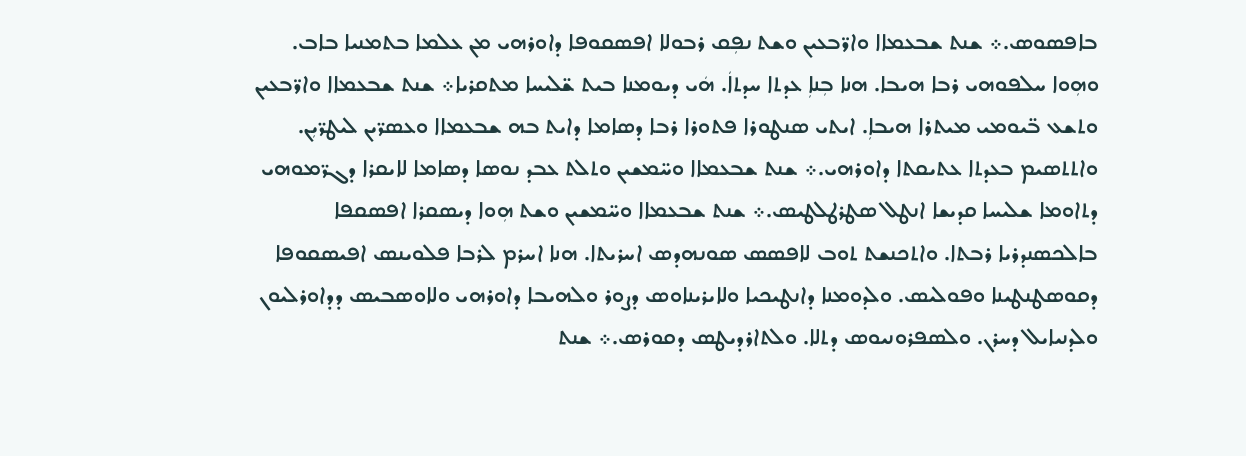ܒܐܦܣܘܣ.܀ ܫܢܬ ܫܒܥܡܐܐ ܘܐܪ̈ܒܥܝܢ ܘܫܬ ܢܦܼܩ ܪܒܘܠܐ ܐܦܣܩܘܦܐ ܕܐܘܪܗܝ ܡܢ ܥܠܡܐ ܒܬܡܢܝܐ ܒܐܒ. ܘܗܼܘܐ ܚܠܦܘܗܝ ܪܒܐ ܗܝܒܐ. ܗܢܐ ܒܼܢܐܼ ܥܕܬܐ ܚܕܬܐܿ. ܗܿܝ ܕܝܘܡܢܐ ܒܝܬ ܫ̈ܠܝܚܐ ܡܬܩܪܝܐ܀ ܫܢܬ ܫܒܥܡܐܐ ܘܐܪ̈ܒܥܝܢ ܘܬܫܥ ܒ̈ܝܘܡܝ ܡܝܬܪܐ ܗܝܒܐܼ. ܐܝܬܝ ܣܢܛܘܪܐ ܦܬܘܪܐ ܪܒܐ ܕܣܐܡܐ ܕܐܝܬ ܒܗ ܫܒܥܡܐܐ ܘܥܣܪ̈ܝܢ ܠܝܛܪ̈ܝܼܢ. ܘܐܬܬܣܝܡ ܒܥܕܬܐ ܥܬܝܩܬܐ ܕܐܘܪܗܝ.܀ ܫܢܬ ܫܒܥܡܐܐ ܘܚ̈ܡܫܝܢ ܘܬܠܬ ܥܒܕ ܢܘܣܐ ܕܣܐܡܐ ܠܐܝܩܪܐ ܕܓܪ̈ܡܘܗܝ ܕܬܐܘܡܐ ܫܠܝܚܐ ܩܕܝܫܐ ܐܢܛܠ ܣܛܪܛܠܛܝܣ.܀ ܫܢܬ ܫܒܥܡܐܐ ܘܚ̈ܡܫܝܢ ܘܫܬ ܗܼܘܐ ܕܝܣܩܪܐ ܐܦܣܩܦܐ ܒܐܠܟܣܢܕܪܝܐ ܪܒܬܐ. ܘܐܬܟܢܫܬ ܬܘܒ ܠܐܦܣܣ ܣܘܢܗܕܣ ܐܚܪܝܬܐ. ܗܢܐ ܐܚܪܡ ܠܪܒܐ ܦܠܘܝܢܣ ܐܦܝܣܩܘܦܐ ܕܩܘܣܛܢܛܝܢܐ ܘܦܘܠܝܣ. ܘܠܕܘܡܢܐ ܕܐܢܛܝܟܝܐ ܘܠܐܝܪܝܢܐܘܣ ܕܨܘܪ ܘܠܗܝܒܐ ܕܐܘܪܗܝ ܘܠܐܘܣܒܝܣ ܕܕܐܘܪܠܝܘܢ ܘܠܕܢܝܐܝܠ ܕܚܪܢ. ܘܠܣܦܪܘܢܝܘܣ ܕܬܠܐ. ܘܠܬܐܪܕܝܛܣ ܕܩܘܪܣ.܀ ܫܢܬ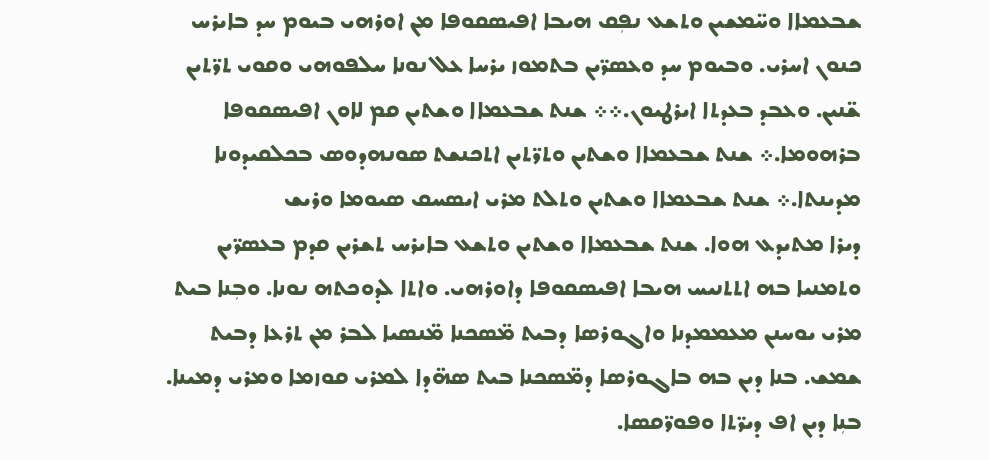ܫܒܥܡܐܐ ܘܚ̈ܡܫܝܢ ܘܬܫܥ ܢܦܼܩ ܗܝܒܐ ܐܦܝܣܩܘܦܐ ܡܢ ܐܘܪܗܝ ܒܝܘܡ ܚܕ ܒܐܝܪܚ ܟܢܘܢ ܐܚܪܝ. ܘܒܝܘܡ ܚܕ ܘܥܣܪ̈ܝܢ ܒܬܡܘܙ ܝܪܚܐ ܥܠ ܢܘܢܐ ܚܠܦܘܗܝ ܘܩܘܝ ܬܪ̈ܬܝܢ ܫ̈ܢܝܢ. ܘܥܒܕ ܒܥܕܬܐ ܐܝܪܛܝܘܢ.܀܀ ܫܢܬ ܫܒܥܡܐܐ ܘܫܬܝܢ ܩܡ ܠܐܘܢ ܐܦܝܣܩܘܦܐ ܒܪܗܘܡܐ.܀ ܫܢܬ ܫܒܥܡܐܐ ܘܫܬܝܢ ܘܬܪ̈ܬܝܢ ܐܬܟܢܫܬ ܣܘܢܗܕܘܣ ܒܟܠܩܝܕܘܢܐ ܡܕܝܢܬܐ.܀ ܫܢܬ ܫܒܥܡܐܐ ܘܫܬܝܢ ܘܬܠܬ ܡܪܝ ܐܝܣܚܩ ܣܝܘܡܐ ܘܪܝܫ
ܕܝܪܐ ܡܬܝܕܥ ܗܘܐ. ܫܢܬ ܫܒܥܡܐܐ ܘܫܬܝܢ ܘܬܫܥ ܒܐܝܪܚ ܬܫܪܝܢ ܩܕܡ ܒܥܣܪ̈ܝܢ ܘܬܡܢܝܐ ܒܗ ܐܬܬܢܝܚ ܗܝܒܐ ܐܦܝܣܩܘܦܐ ܕܐܘܪܗܝ. ܘܐܬܐ ܠܕܘܟܬܗ ܢܘܢܐ. ܘܒܼܢܐ ܒܝܬ ܡܪܝ ܝܘܚܢܢ ܡܥܡܡܕܢܐ ܘܐܓܘܪܣܐ ܕܒܝܬ ܡ̈ܣܟܢܐ ܡ̈ܢܣܝܐ ܠܒܪ ܡܢ ܬܪܥܐ ܕܒܝܬ ܫܡܫ. ܒܢܐ ܕܝܢ ܒܗ ܒܐܓܘܪܣܐ ܕܡ̈ܣܟܢܐ ܒܝܬ ܣܗ̈ܕܐ ܠܡܪܝ ܩܘܙܡܐ ܘܡܪܝ ܕܡܝܢܐ. ܒܢܼܐ ܕܝܢ ܐܦ ܕܝܪ̈ܬܐ ܘܦܘܪ̈ܩܣܐ.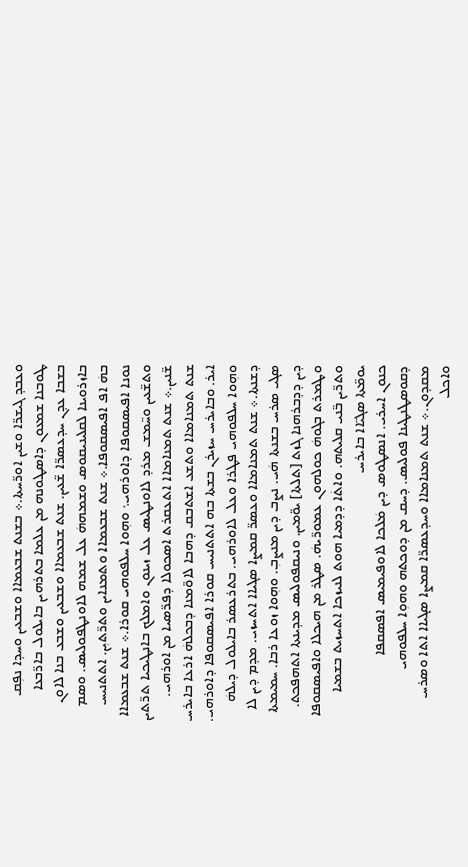ܘܥܒܕ ܓܝܫܪ̈ܐ ܘܫܝܢ ܐܘܪ̈ܚܬܐ.܀ ܒܫܢܬ ܫܒܥܡܐܐ ܘܫܒܥܝܢ ܘܚܕܐ ܢܦܼܩ ܛܘܒܢܐ ܫܡܥܘܢ ܕܐܣܛܘܢܗ ܡܢ ܥܠܡܐ ܒܬܪܗܝܢ ܒܐܝܠܘܠ ܒܐܪ̈ܒܥܐ ܒܫܒܐ ܥܕܢ ܚܕܥܣܪ̈ܐ ܫ̈ܥܝܢ. ܫܢܬ ܫܒܥܡܐܐ ܘܫܒܥܝܢ ܘܫܒܥ ܒܢܐ ܠܐܘܢ ܒܐܙܪܘܝܢܐ ܠܩܠܝܢܝܩܘܣ ܘܫܡܗܗܿ ܥܠ ܫܡܗ ܠܐܘܢܛܦܘܠܝܣ. ܘܣܡ ܒܗܿ ܐܦ ܐܦܝܣܩܘܦܐ.܀ ܫܢܬ ܫܒܥܡܐܐ ܘܬܡܢܐܝܢ ܘܬܪ̈ܬܝܼܢ. ܐܬܬܢܝܚ ܢܘܢܐ ܐܦܝܣܩܘܦܐ ܕܐܘܪܗܝ܆ ܘܗܼܘܐ ܚܠܦܘܗܝ ܩܘܪܐ.܀ ܫܢܬ ܫܒܥܡܐܐ ܘܬܫ̈ܥܝܢ ܘܚ̈ܡܫ ܡܪܕ ܠܐܘܢܛܝܣ ܥܠ ܙܝܢܘܢ ܘܐܡܠܟ ܒܐܢܛܝܟܝܐ ܬܪ̈ܬܝܢ ܫ̈ܢܝܢ.܀ ܫܢܬ ܬܡܢܐܡܐܐ ܐܬܥܩܪܬ ܐܣܟܘܠܐ ܕܦܪ̈ܣܝܐ ܡܢ ܐܘܪܗܝ. ܫܢܬ ܬܡܢܐܡܐܐ ܘܬܫܥ ܐܫܬܒܩ ܕܗܒܐ ܠܐܘ̈ܡܢܐ ܕܒܟܠܗܿ ܐܪܥܐ ܒܐܝܪܚ ܐܝܪ. ܘܒܐܝܪܚ ܚܙܝܪܢ ܒܫܬܐ ܒܗ ܐܬܬܢܝܚ ܩܘܪܐ ܐܦܝܣܩܘܦܐ ܕܐܘܪܗܝ. ܘܗܼܘܐ ܚܠܦܘܗܝ ܦܛܪܐ ܘܥܠ ܠܐܘܪܗܝ. ܒܬܪܥܣܪ ܒܐܝܠܘܠ ܕܝܠܗܿ ܕܫܢܬܐ.܀ ܫܢܬ ܬܡܢܐܡܐܐ ܘܥܣܪ̈ ܩܡܨܐ ܣܓܝܐܐ ܐܬܚܙܝ. ܡܕܡ ܕܝܢ ܠܐ ܣܓܝ ܣܪܚ ܒܫܢܬܐ ܗܿܝ. ܢܨܒ ܕܝܢ ܡܢܨܒܼ. ܘܗܼܘܐ ܙܘܥܐ ܪܒܐ. ܚܡܝܡܬܐ ܕܝܢ ܕܕܒܪܗܢܐ ܓܙܬ [ܬܠܬܐ] ܝܘ̈ܡܝܢ. ܘܢܝܩܦܘܠܝܣ ܡܕܝܢܬܐ ܐܬܗܦܟܬ. ܘܛܡܪܬ ܒܓܘܗܿ ܟܘܠܗܘܢ ܥܡܘܪ̈ܝܗܿ. ܣܛܪ ܡܢ ܗܝܟܠܐ ܘܐܦܝܣܩܘܦܐ ܘܬܪ̈ܝܢ ܒ̈ܢܝ ܩܠܝܬܗ. ܘܐܬܿܐ ܕܕܡܝܐ ܗܘܬ ܠܢܝܙܟܐ ܐܬܚܙܝܬ ܒܫܡܝܐ ܝܘܡ̈ܬܐ ܣܓܝ̈ܐܐ ܒܐܝܪܚ
ܟܢܘܢ ܐܚܪܝ. ܐܢܣܛܘܣ ܕܝܢ ܡܿܠܟܐ ܠܐܘܦܝܡܝܣ ܐܦܣܩܦܐ ܕܩܘܣܛܢܛܝܢܐ ܦܘܠܝܣ. ܕܚܩ ܡܢ ܕܘܟܬܗ ܘܗܘܼܐ ܚܠܦܘܗܝ ܡܩܕܘܢ.܀ ܫܢܬ ܬܡܢܐܡܐܐ ܘܚܕܥܣܪ̈ܐ ܩܡܨܐ ܣܓܝܐܐ ܐܬܐ ܘܣܪܚ ܘܐܟܠ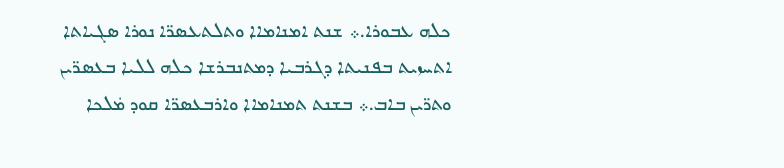ܟܠܗ ܥܒܘܪܐ.܀ ܫܢܬ ܐܡܢܐܡܐܐ ܘܬܠܬܥܣܪ̈ܐ ܢܘܪܐ ܣܓܝܐܬܐ ܐܬܚܙܝܬ ܒܦܢܝܬܐ ܕܓܪܒܝܐ ܕܡܬܢܒܪܫܐ ܟܠܗ ܠܠܝܐ ܒܥܣܪ̈ܝܢ ܘܬܪ̈ܝܢ ܒܐܒ.܀ ܒܫܢܬ ܬܡܢܐܡܐܐ ܘܐܪܒܥܣܪ̈ܐ ܩܘܕ ܡܿܠܟܐ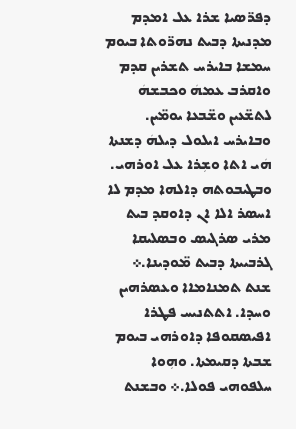ܕܦܪ̈ܣܝܐ ܫܪܐ ܥܠ ܐܡܕܡ ܡܕܢܝܬܐ ܕܒܝܬ ܢܗܪ̈ܘܬܐ ܒܝܘܡ ܚܡܫܐ ܒܐܝܪܚ ܬܫܪܝܢ ܩܕܡ ܘܐܩܪܒ ܥܡܗܿ ܘܟܒܫܗܿ ܠܬܫ̈ܥܝܢ ܘܫ̈ܒܥܐ ܝܘܡ̈ܝܢ. ܘܒܐܝܪܚ ܐܝܠܘܠ ܕܝܠܗܿ ܕܫܢܬܐ ܗܿܝ ܐܬܐ ܘܫܼܪܐ ܥܠ ܐܘܪܗܝ. ܘܒܛܝܒܘܬܗ ܕܐܠܗܐ ܡܕܡ ܠܐ ܐܚܣܪ ܐܠܐ ܐܢ ܕܐܘܩܕ ܒܝܬ ܡܪܝ ܣܪܓܝܣ ܘܒܣܠܝܩܐ ܓܪܒܝܝܬܐ ܕܒܝܬ ܡ̈ܘܕܝܢܐ.܀
ܫܢܬ ܬܡܢܐܡܐܐ ܘܥܣܪܗܝܢ ܘܚܕܐ. ܐܬܬܢܝܚ ܦܛܪܐ ܐܦܝܣܩܘܦܐ ܕܐܘܪܗܝ ܒܝܘܡ ܫܒܬܐ ܕܩܝܡܬܐ. ܘܗܼܘܐ ܚܠܦܘܗܝ ܦܘܠܐ.܀ ܘܒܫܢܬ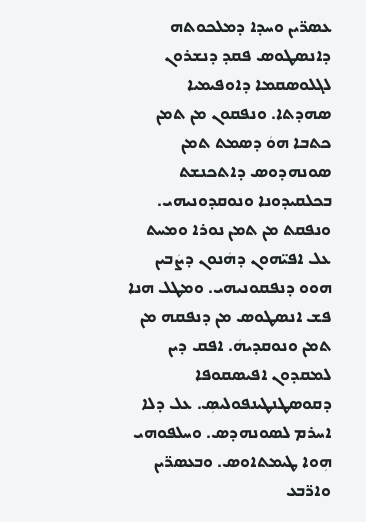ܥܣܪ̈ܝܢ ܘܚܕܐ ܕܡܠܟܘܬܗ ܕܐܢܣܛܘܣ ܦܩܕ ܕܢܫܪܘܢ ܠܓܠܘܣܩܡܐ ܕܐܘܦܝܡܝܐ ܣܗܕܬܐ. ܘܢܦܩܘܢ ܡܢ ܬܡܢ ܟܬܒܐ ܗܘܿ ܕܣܡܬ ܬܡܢ ܣܘܢܗܕܘܣ ܕܐܬܟܢܫܬ ܒܟܠܩܝܕܘܢܐ ܘܢܘܩܕܘܢܝܗܝ. ܘܢܦܩܬ ܡܢ ܬܡܢ ܢܘܪܐ ܘܡܚܬ ܥܠ ܐܦܝ̈ܗܘܢ ܕܗܿܢܘܢ ܕܨܿܒܝܢ ܗܘܘ ܕܢܦܩܘܢܝܗܝ. ܘܡܛܠ ܗܢܐ ܦܫ ܐܢܣܛܘܣ ܡܢ ܕܢܦܩܗ ܡܢ ܬܡܢ ܘܢܘܩܕܝܗܿ. ܐܦܩ ܕܝܢ ܠܡܩܕܘܢ ܐܦܝܣܩܘܦܐ ܕܩܘܣܛܢܛܝܢܦܘܠܝܣܼ. ܥܠ ܕܠܐ ܐܚܪܡ ܠܣܘܢܗܕܣ. ܘܚܠܦܘܗܝ ܗܼܘܐ ܛܝܡܬܐܘܣ. ܘܒܥܣܪ̈ܝܢ ܘܐܪ̈ܒܥ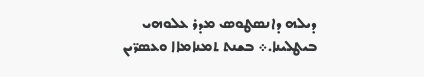ܕܝܠܗ ܕܐܢܣܛܘܣ ܡܕܪ ܥܠܘܗܝ ܒܝܛܠܝܢܐ.܀ ܒܫܢܬ ܬܡܢܐܡܐܐ ܘܥܣܪ̈ܝܢ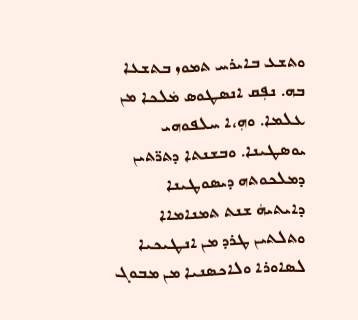ܘܬܫܥ ܒܐܝܪܚ ܬܡܘܙ ܒܬܫܥܐ ܒܗ. ܢܦܼܩ ܐܢܣܛܘܣ ܡܿܠܟܐ ܡܢ ܥܠܡܐ. ܘܗܼ،ܐ ܚܠܦܘܗܝ ܝܘܣܛܝܢܐ. ܘܒܫܢܬܐ ܕܬܪ̈ܬܝܢ ܕܡܠܟܘܬܗ ܕܝܣܘܛܝܢܐ
ܕܐܝܬܝܗܿ ܫܢܬ ܬܡܢܐܡܐܐ ܘܬܠܬܝܢ ܛܪܕ ܡܢ ܐܢܛܝܟܝܐ ܠܣܐܘܪܐ ܘܠܐܟܣܢܝܐ ܡܢ ܡܒܘܓ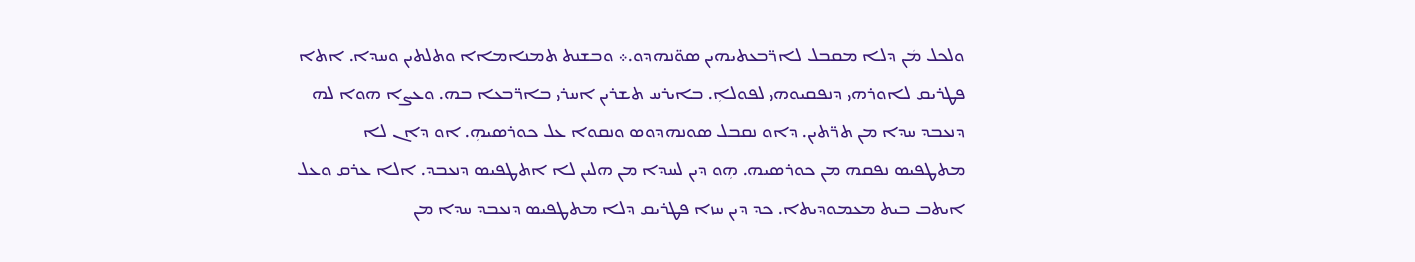ܘܠܟܠ ܡܿܢ ܕܠܐ ܡܩܒܠ ܠܐܪ̈ܒܥܬܝܗܝܢ ܣܘ̈ܢܗܕܘ.܀ ܘܒܫܢܬ ܬܡܢܐܡܐܐ ܘܬܠܬܝܢ ܘܚܕܐ. ܐܬܐ ܦܛܪܝܩ ܠܐܘܪܗܝ ܕܢܦܩܝܘܗܝ ܠܦܘܠܐܼ. ܒܐܝܪܚ ܬܫܪܝܢ ܐܚܪܝ ܒܐܪ̈ܒܥܐ ܒܗ. ܘܥܨܐ ܗܘܐ ܠܗ ܕܢܥܒܕ ܚܕܐ ܡܢ ܬܪ̈ܬܝܢ. ܕܐܘ ܢܩܒܠ ܣܘܢܗܕܘܣ ܘܢܩܘܐ ܥܠ ܟܘܪܣܝܗܼ. ܐܘ ܕܐܢ ܠܐ ܡܬܛܦܝܣ ܢܦܩܗ ܡܢ ܟܘܪܣܝܗ. ܗܼܘ ܕܝܢ ܠܚܕܐ ܡܢ ܗܠܝܢ ܠܐ ܐܬܛܦܝܣ ܕܢܥܒܕ. ܐܠܐ ܥܪܩ ܘܥܠ ܐܝܬܒ ܒܝܬ ܡܥܡܘܕܝܬܐ. ܟܕ ܕܝܢ ܚܙܐ ܦܛܪܝܩ ܕܠܐ ܡܬܛܦܝܣ ܕܢܥܒܕ ܚܕܐ ܡܢ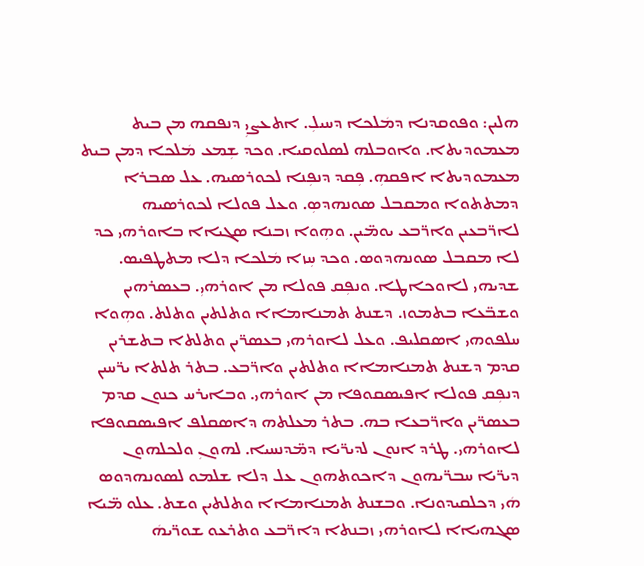ܗܠܝܢ: ܘܦܘܩܕܢܐ ܕܡܿܠܟܐ ܕܚܝܠܼ. ܐܬܥܨܝܼ ܕܢܦܩܗ ܡܢ ܒܝܬ ܡܥܡܘܕܝܬܐ. ܘܐܘܒܠܗ ܠܣܠܘܩܝܐ. ܘܟܕ ܫܼܡܥ ܡܿܠܟܐ ܕܡܢ ܒܝܬ ܡܥܡܘܕܝܬܐ ܐܦܩܗܼ. ܦܼܩܕ ܕܢܦܼܢܐ ܠܟܘܪܣܝܗ. ܥܠ ܣܒܪܐ ܕܡܬܬܘܐ ܘܡܩܒܠ ܣܘܢܗܕܣܼ. ܘܥܠ ܦܘܠܐ ܠܟܘܪܣܝܗ ܠܐܪ̈ܒܥܝܢ ܘܐܪ̈ܒܥ ܝܘܡ̈ܝܢ. ܘܗܼܘܐ ܙܒܢܐ ܣܓܝܐܐ ܒܐܘܪܗܝ ܟܕ ܠܐ ܡܩܒܠ ܣܘܢܗܕܘܣ. ܘܟܕ ܚܼܙܐ ܡܿܠܟܐ ܕܠܐ ܡܬܛܦܝܣ. ܫܕܝܗܝ ܠܐܘܟܐܛܐ. ܘܢܦܼܩ ܦܘܠܐ ܡܢ ܐܘܪܗܝܼ. ܒܥܣܪܗܝܢ ܘܫܒ̈ܥܐ ܒܬܡܘܙ. ܕܫܢܬ ܬܡܢܐܡܐܐ ܘܬܠܬܝܢ ܘܬܠܬ. ܘܗܼܘܐ ܚܠܦܘܗܝ ܐܣܩܠܝܦ. ܘܥܠ ܠܐܘܪܗܝ ܒܥܣܪ̈ܝܢ ܘܬܠܬܐ ܒܬܫܪܝܢ ܩܕܡ ܕܫܢܬ ܬܡܢܐܡܐܐ ܘܬܠܬܝܢ ܘܐܪ̈ܒܥ. ܒܬܪ ܬܠܬܐ ܝܪ̈ܚܝܢ ܕܢܦܼܩ ܦܘܠܐ ܐܦܝܣܩܘܦܐ ܡܢ ܐܘܪܗܝ. ܘܒܐܝܪܚ ܟܢܘܢ ܩܕܡ ܒܥܣܪ̈ܝܢ ܘܐܪ̈ܒܥܐ ܒܗ. ܒܬܪ ܡܥܠܬܗ ܕܐܣܩܠܦ ܐܦܝܣܩܘܦܐ ܠܐܘܪܗܝ. ܛܪܕ ܐܢܘܢ ܠܕܝܪ̈ܝܐ ܕܡ̈ܕܢܚܝܐ. ܠܗܘܢܼ ܘܠܟܠܗܘܢ ܕܝܪ̈ܝܐ ܚܒܪ̈ܝܗܘܢ ܕܐܟܘܬܗܘܢ ܥܠ ܕܠܐ ܫܠܡܘ ܠܣܘܢܗܕܘܣ ܗܿܝ ܕܟܠܩܝܕܘܢܐ. ܘܒܫܢܬ ܬܡܢܐܡܐܐ ܘܬܠܬܝܢ ܘܫܬ. ܥܠܘ ܡ̈ܝܐ ܣܓܗܝܐܐ ܠܐܘܪܗܝ ܙܒܢܬܐ ܕܐܪ̈ܒܥ ܘܬܪܥܘ ܫܘܪ̈ܝܗܿ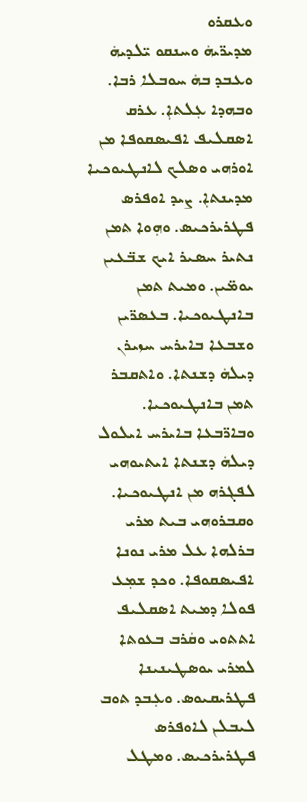ܘܥܩܪܘ
ܡܕܝܪ̈ܝܗܿ ܘܚܢܩܘ ܝ̈ܠܕܝܗܿ ܘܥܒܕ ܒܗܿ ܚܘܒܠܐ ܪܒܐ. ܘܒܗܕܐ ܥܼܠܬܐܼ. ܥܪܩ ܐܣܩܠܝܦ ܐܦܝܣܩܘܦܐ ܡܢ ܐܘܪܗܝ ܘܣܠܟ ܠܐܢܛܝܘܟܝܐ ܡܕܝܢܬܐܼ. ܨܝܕ ܐܘܦܪܣ ܦܛܪܝܪܟܝܣ. ܘܗܼܘܐ ܬܡܢ ܢܬܝܪ ܚܣܝܪ ܐܝܟ ܫܒ̈ܥܝܢ ܝܘܡ̈ܝܢ. ܘܡܝܬ ܬܡܢ ܒܐܢܛܝܘܟܝܐ. ܒܥܣܪ̈ܝܢ ܘܫܒܥܐ ܒܐܝܪܚ ܚܙܝܪܢ ܕܝܠܗܿ ܕܫܢܬܐ. ܘܐܬܩܒܪ ܬܡܢ ܒܐܢܛܝܘܟܝܐ. ܘܒܐܪ̈ܒܥܐ ܒܐܝܪܚ ܐܝܠܘܠ ܕܝܠܗܿ ܕܫܢܬܐ ܐܝܬܝܘܗܝ ܠܦܓܪܗ ܡܢ ܐܢܛܝܘܟܝܐ. ܘܩܒܪܘܗܝ ܒܝܬ ܡܪܝ ܒܪܠܗܐ ܥܠ ܡܪܝ ܢܘܢܐ ܐܦܝܣܩܘܦܐ. ܘܟܕ ܫܡܼܥ ܦܘܠܐ ܕܡܝܬ ܐܣܩܠܝܦ ܐܬܬܘܝ ܘܩܿܪܒ ܒܥܘܬܐ ܠܡܪܝ ܝܘܣܛܝܢܝܢܐ ܦܛܪܝܩܝܘܣ. ܘܥܼܒܕ ܬܘܒ ܠܝܒܠܢ ܠܐܘܦܪܣ ܦܛܪܝܪܟܝܣ. ܘܡܛܠ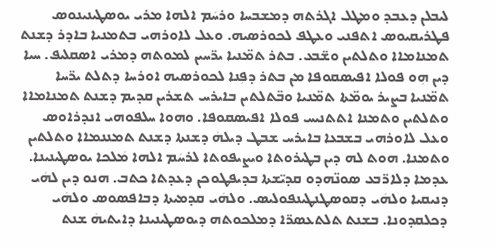ܠܝܒܠܢ ܕܥܒܕ ܘܡܛܠ ܐܓܪܬܗ ܕܡܫܒܚܐ ܘܪܚܿܡ ܐܠܗܐ ܡܪܝ ܝܘܣܛܝܢܝܢܘܣ ܦܛܪܝܩܝܘܣ ܐܬܦܢܝ ܘܥܛܦ ܠܟܘܪܣܝܗ. ܘܥܠ ܠܐܘܪܗܝ ܒܬܡܢܝܐ ܒܐܕܪ ܕܫܢܬ ܬܡܢܐܡܐܐ ܘܬܠܬܝܢ ܘܫ̈ܒܥ. ܒܬܪ ܬܡ̈ܢܝܐ ܝܪ̈ܚܝܢ ܠܡܘܬܗ ܕܡܪܝ ܐܣܩܠܝܦ. ܚܝܐ ܕܝܢ ܗܼܘ ܦܘܠܐ ܐܦܝܣܩܘܦܐ ܡܢ ܒܬܪ ܕܦܼܢܐ ܠܟܘܪܣܝܗ ܐܘܪܚܐ ܕܬܠܬ ܝܪ̈ܚܐ ܬܡ̈ܢܝܐ ܒܨܝܪ ܝܘܡ̈ܬܐ ܬܡ̈ܢܝܐ ܘܒ̈ܬܠܬܝܢ ܒܐܝܪܚ ܬܫܪܝܢ ܩܕܝܡ ܕܫܢܬ ܬܡܢܐܡܐܐ ܘܬܠܬܝܢ ܘܬܡܢܐ ܐܬܬܢܝܚ ܦܘܠܐ ܐܦܝܣܩܘܦܐ. ܘܗܘܐ ܚܠܦܘܗܝ ܐܢܕܪܐܘܣ ܘܥܠ ܠܐܘܪܗܝ ܒܫܒܥܐ ܒܐܝܪܚ ܫܒܛ ܕܝܠܗܿ ܕܫܢܬܐ ܕܫܢܬ ܬܡܢܢܡܐܐ ܘܬܠܬܝܢ ܘܬܡܢܐ. ܗܘܬ ܠܗ ܕܝܢ ܒܛܝܪܘܬܐ ܘܝܨܝܦܘܬܐ ܠܪܚܿܡ ܐܠܗܐ ܡܿܠܟܐ ܝܘܣܛܝܢܝܢܐ. ܥܕܡܐ ܕܠܐܪ̈ܒܥ ܣܘܢ̈ܗܕܘ ܩܕܝ̈ܫܬܐ ܒܕܝܦܛܘܟܢ ܕܥܕܬܐ ܟܬܒ. ܗܢܘ ܕܝܢ ܠܗܿܝ ܕܢܝܩܝܐ ܘܠܗܿܝ ܕܩܘܣܛܢܛܝܢܦܘܠܝܣ. ܘܠܗܿܝ ܩܕܡܝܬܐ ܕܒܐܦܣܘܣ ܘܠܗܿܝ ܕܟܠܩܕܘܢܐ. ܒܫܢܬ ܬܠܬܥܣܪ̈ܐ ܕܡܠܟܘܬܗ ܕܝܘܣܛܝܢܝܢܐ ܕܐܝܬܝܗܿ ܫܢܬ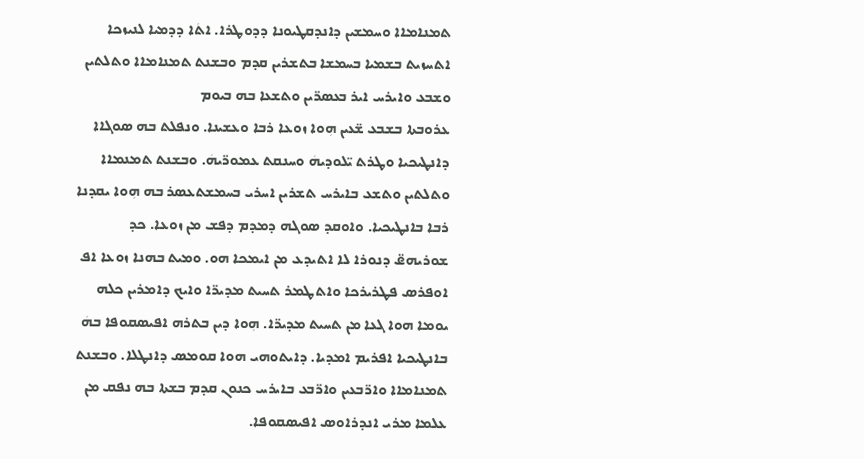ܬܡܢܐܡܐܐ ܘܚܡܫܝܢ ܕܐܢܕܩܛܝܘܢܐ ܕܕܘܛܪܐ. ܐܬܿܐ ܕܕܡܝܐ ܠܢܝܙܟܐ ܐܬܚܙܝܬ ܒܫܡܝܐ ܒܚܡܫܐ ܒܬܫܪܝܢ ܩܕܡ ܘܒܫܢܬ ܬܡܢܐܡܐܐ ܘܬܠܬܝܢ ܘܫܒܥ ܘܐܝܪܚ ܐܝܪ ܒܥܣܪ̈ܝܢ ܘܬܫܥܐ ܒܗ ܒܝܘܡ
ܥܪܘܒܬܐ ܒܫܒܥ ܫ̈ܥܝܢ ܗܼܘܐ ܙܘܥܐ ܪܒܐ ܘܥܫܝܢܐ. ܘܢܦܠܬ ܒܗ ܣܘܓܐܐ ܕܐܢܛܝܟܝܐ ܘܛܪܬ ܝ̈ܠܘܕܝܗܿ ܘܚܢܩܬ ܥܡܘܪ̈ܝܗܿ. ܘܒܫܢܬ ܬܡܢܡܐܐ ܘܬܠܬܝܢ ܘܬܫܥ ܒܐܝܪܚ ܬܫܪܝܢ ܐܚܪܝ ܒܚܡܫܬܥܣܪ ܒܗ ܗܼܘܐ ܝܩܕܢܐ ܪܒܐ ܒܐܢܛܝܟܝܐ. ܘܐܘܩܕ ܣܘܓܗ ܕܡܕܡ ܕܦܫ ܡܢ ܙܘܥܐ. ܟܕ ܫܘܪܝܗܧ ܕܢܘܪܐ ܠܐ ܐܬܝܕܥ ܡܢ ܐܝܡܟܐ ܗܘ. ܘܡܝܬ ܒܗܢܐ ܙܘܥܐ ܐܦ ܐܘܦܪܣ ܦܛܪܝܪܟܐ ܘܐܬܛܡܪ ܬܚܝܬ ܡܕܝܪ̈ܐ ܘܐܝܟ ܕܐܡܪܝܢ ܟܠܗ ܝܘܡܐ ܗܘܐ ܓܥܐ ܡܢ ܬܚܝܬ ܡܕܝܪ̈ܐ. ܗܼܘܐ ܕܝܢ ܒܬܪܗ ܐܦܝܣܩܘܦܐ ܒܗܿ ܒܐܢܛܝܟܝܐ ܐܦܪܝܡ ܐܡܕܝܐ. ܕܐܝܬܘܗܝ ܗܘܐ ܩܘܡܣ ܕܐܢܛܠܐ. ܘܒܫܢܬ ܬܡܢܐܡܐܐ ܘܐܪ̈ܒܥܝܢ ܘܐܪ̈ܒܥ ܒܐܝܪܚ ܟܢܘܢ ܩܕܡ ܒܫܬܐ ܒܗ ܢܦܩ ܡܢ ܥܠܡܐ ܡܪܝ ܐܢܕܪܐܘܣ ܐܦܝܣܩܘܦܐ.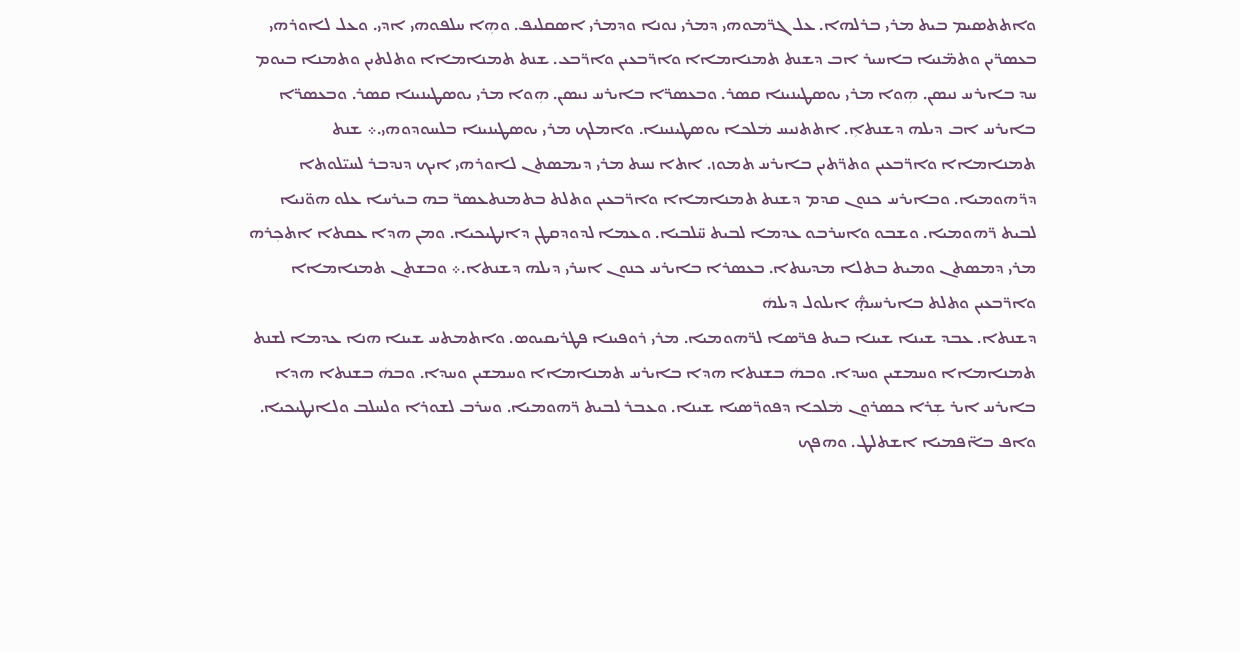ܘܐܬܬܣܝܡ ܒܝܬ ܡܪܝ ܒܪܠܗܐ. ܥܠ ܓܪ̈ܡܘܗܝ ܕܡܪܝ ܢܘܢܐ ܘܕܡܪܝ ܐܣܩܠܝܦ. ܘܗܼܐ ܚܠܦܘܗܝ ܐܕܝ. ܘܥܠ ܠܐܘܪܗܝ ܒܥܣܪ̈ܝܢ ܘܬܡ̈ܢܝܐ ܒܐܚܝܪ ܐܒ ܕܫܢܬ ܬܡܢܐܡܐܐ ܘܐܪ̈ܒܥܝܢ ܘܐܪ̈ܒܥ. ܫܢܬ ܬܡܢܐܡܐܐ ܘܬܠܬܝܢ ܘܬܡܢܐ ܒܝܘܡ ܚܕ ܒܐܝܪܚ ܢܝܣܢ. ܗܼܘܐ ܡܪܝ ܝܘܣܛܝܢܝܢܐ ܩܣܪ. ܘܒܥܣܪ̈ܐ ܒܐܝܪܚ ܢܝܣܢ. ܗܼܘܐ ܡܪܝ ܝܘܣܛܝܢܝܢܐ ܩܣܪ. ܘܒܥܣܪ̈ܐ ܒܐܝܪܚ ܐܒ ܕܝܠܗ ܕܫܢܬܐܼ. ܐܬܬܢܝܚ ܡܿܠܟܐ ܝܘܣܛܝܢܝܢܐ. ܘܐܡܠܟ ܡܪܝ ܝܘܣܛܝܢܝܢܐ ܒܠܚܘܕܘܗܝ.܀ ܫܢܬ ܬܡܢܐܡܐܐ ܘܐܪ̈ܒܥܝܢ ܘܬܪ̈ܬܝܢ ܒܐܝܪܚ ܬܡܘܙ. ܐܬܐ ܢܚܬ ܡܪܝ ܕܝܡܣܬܢ ܠܐܘܪܗܝ ܐܝܟ ܕܢܕܒܪ ܠܚܝ̈ܠܘܬܐ ܕܪ̈ܗܘܡܝܐ. ܘܒܐܝܪܚ ܟܢܘܢ ܩܕܡ ܕܫܢܬ ܬܡܢܐܡܐܐ ܘܐܪ̈ܒܥܝܢ ܘܬܠܬ ܒܬܡܢܬܥܣܪ̈ ܒܗ ܒܝܪܚܐ ܥܠܘ ܗܘ̈ܢܝܐ ܠܒܝܬ ܪ̈ܗܘܡܝܐ. ܘܫܒܘ ܘܐܚܪܒܘ ܥܕܡܐ ܠܒܝܬ ܚ̈ܠܒܝܐ. ܘܥܡܐ ܠܕܘܕܩܛܢ ܕܐܢܛܝܟܝܐ. ܘܡܢ ܗܕܐ ܥܩܬܐ ܐܬܟܼܪܗ ܡܪܝ ܕܡܣܬܢ ܘܡܝܬ ܒܬܠܐ ܡܕܝܢܬܐ. ܒܥܣܪܐ ܒܐܝܪܚ ܟܢܘܢ ܐܚܪܝ ܕܝܠܗ ܕܫܢܬܐ.܀ ܘܒܫܬܢ ܬܡܢܐܡܐܐ ܘܐܪ̈ܒܥܝܢ ܘܬܠܬ ܒܐܝܪܚܞ ܐܝܠܘܠ ܕܝܠܗܿ
ܕܫܢܬܐ. ܥܒܕ ܫܝܢܐ ܫܝܢܐ ܒܝܬ ܦܪ̈ܣܐ ܠܪ̈ܗܘܡܝܐ. ܡܪܝ ܪܘܦܝܢܐ ܦܛܪܝܩܝܘܣ. ܘܐܬܡܬܚ ܫܝܢܐ ܗܢܐ ܥܕܡܐ ܠܫܢܬ ܬܡܢܐܡܐܐ ܘܚܡܫܝܢ ܘܚܕܐ. ܘܒܗܿ ܒܫܢܬܐ ܗܕܐ ܒܐܝܪܚ ܬܡܢܐܡܐܐ ܘܚܡܫܝܢ ܘܚܕܐ. ܘܒܗܿ ܒܫܢܬܐ ܗܕܐ ܒܐܝܪܚ ܐܝܪ ܫܼܪܐ ܟܣܪܘܢ ܡܿܠܟܐ ܕܦܘܪ̈ܣܝܐ ܫܝܢܐ. ܘܥܒܪ ܠܒܝܬ ܪ̈ܗܘܡܝܐ. ܘܚܪܒ ܠܫܘܪܐ ܘܠܚܠܒ ܘܠܐܢܛܝܟܝܐ. ܘܐܦ ܒܐ̈ܦܡܝܐ ܐܫܬܠܛ. ܘܗܦܟ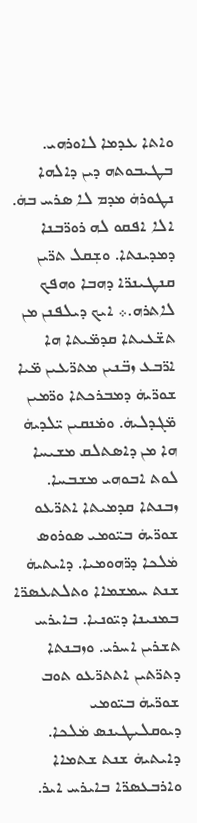ܘܐܬܐ ܥܕܡܐ ܠܐܘܪܗܝ. ܒܛܝܒܘܬܗ ܕܝܢ ܕܐܠܗܐ ܢܛܘܪܗܿ ܡܕܡ ܠܐ ܣܪܚ ܒܗܿ. ܐܠܐ ܐܦܩܘ ܠܗ ܪܘܪ̈ܒܢܐ ܕܡܕܝܢܬܐ. ܘܫܼܩܠ ܬܪ̈ܝܢ ܩܢܛܝܢܪ̈ܐ ܕܗܒܐ ܘܗܦܟ ܠܐܬܪܗ.܀ ܐܝܟ ܕܝܠܦܢܢ ܡܢ ܬܫ̈ܥܝܬܐ ܩܕܡ̈ܝܬܐ ܗܐ ܐܪ̈ܒܥ ܙܒ̈ܢܝܢ ܡܬܪ̈ܥܝܢ ܡ̈ܝܐ ܫܘܪ̈ܝܗܿ ܕܡܒܪܟܬܐ ܘܪ̈ܡܝܢ ܡ̈ܓܕܠܝܗܿ. ܘܡ̇ܢܩܝܢ ܝ̈ܠܕܝܗܿ ܗܐ ܡܢ ܕܐܣܬܠܩ ܡܫܝܚܐ ܠܘܬ ܐܒܘܗܝ ܡܫܒܚܐ. ܙܒܢܬܐ ܩܕܡܝܬܐ ܐܬܪ̈ܥܘ ܫܘܪ̈ܝܗܿ ܒܝ̈ܘܡܝ ܣܘܪܘܣ ܡܿܠܟܐ ܕܪ̈ܗܘܡܝܐ. ܕܐܝܬܝܗܿ ܫܢܬ ܚܡܫܡܐܐ ܘܬܠܬܥܣܪ̈ܐ ܒܡܢܝܢܐ ܕܝ̈ܘܢܝܐ. ܒܐܝܪܚ ܬܫܪܝܢ ܐܚܪܝ. ܘܙܒܢܬܐ ܕܬܪ̈ܬܝܢ ܐܬܬܪ̈ܥܘ ܬܘܒ ܫܘܪ̈ܝܗܿ ܒܝ̈ܘܡܝ ܕܝܘܩܠܝܛܝܢܣ ܡܿܠܟܐ. ܕܐܝܬܝܗܿ ܫܢܬ ܫܬܡܐܐ ܘܐܪܒܥܣܪ̈ܐ ܒܐܝܪܚ ܐܝܪ.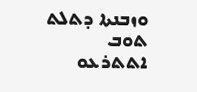ܘܙܒܢܬܐ ܕܬܠܬ ܬܘܒ ܐܬܬܪܥܘ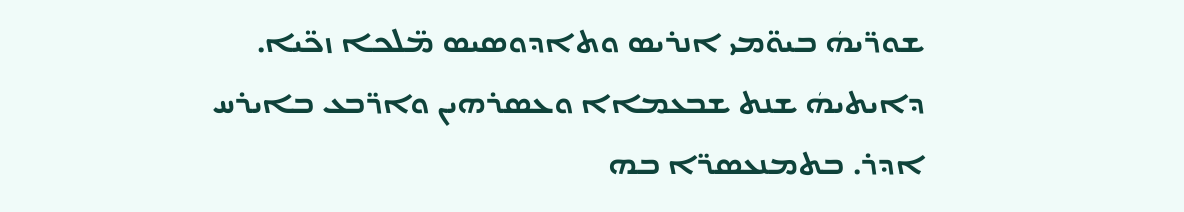ܫܘܪ̈ܝܗܿ ܒܝܘ̈ܡܝ ܐܢܪܝܣ ܘܬܐܕܘܣܝܣ ܡ̈ܠܟܐ ܙܟ̈ܝܐ. ܕܐܝܬܝܗܿ ܫܢܬ ܫܒܥܡܐܐ ܘܥܣܪܗܝܢ ܘܐܪ̈ܒܥ ܒܐܝܪܚ ܐܕܪ. ܒܬܡܢܥܣܪ̈ܐ ܒܗ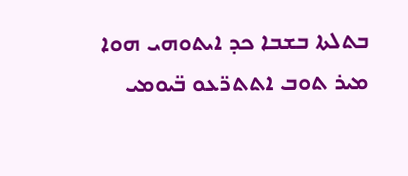ܒܬܠܬܐ ܒܫܒܐ ܟܕ ܐܝܬܘܗܝ ܗܘܐ ܡܝܪ ܬܘܒ ܐܬܬܪ̈ܥܘ ܒ̈ܝܘܡܝ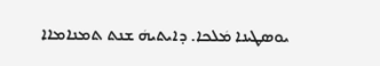ܝܘܣܛܝܢܐ ܡܿܠܟܐ. ܕܐܝܬܝܗܿ ܫܢܬ ܬܡܢܐܡܐܐ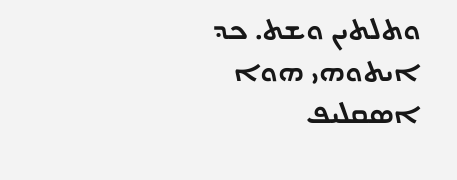ܘܬܠܬܝܢ ܘܫܬ. ܟܕ ܐܝܬܘܗܝ ܗܘܐ ܐܣܩܠܝܦ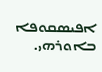ܐܦܝܣܩܘܦܐ ܒܐܘܪܗܝ.